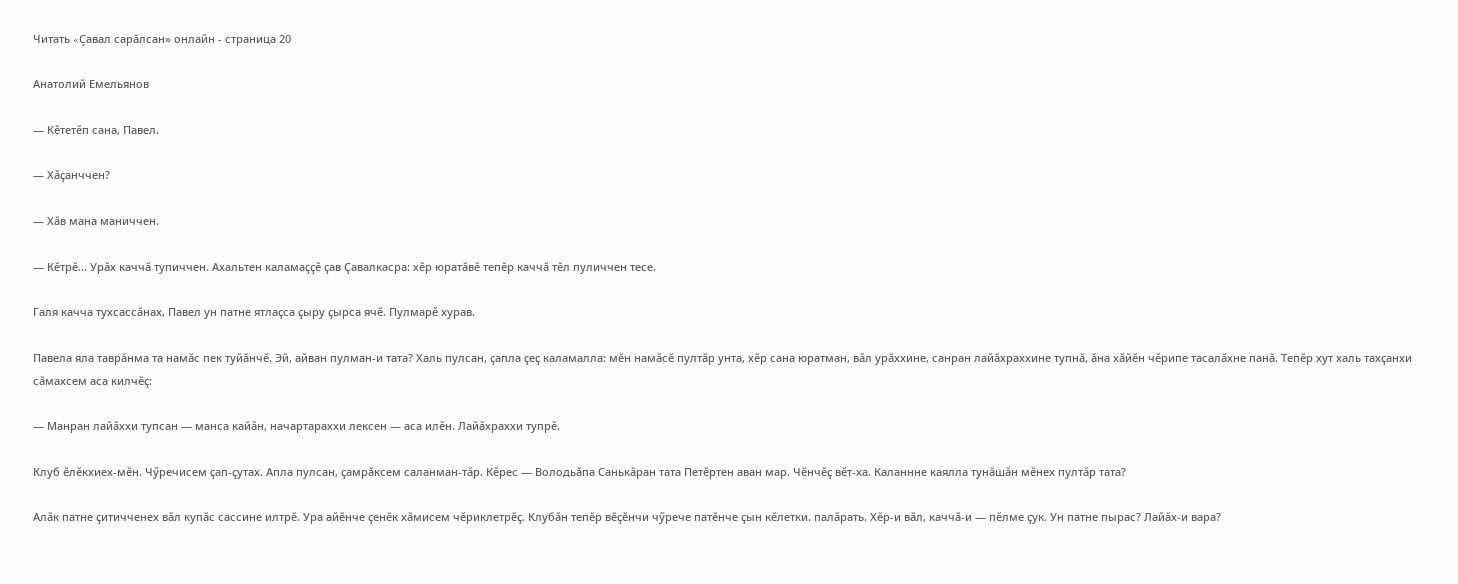Читать «Çавал сарăлсан» онлайн - страница 20

Анатолий Емельянов

— Кӗтетӗп сана, Павел.

— Хӑҫанччен?

— Хӑв мана маниччен.

— Кӗтрӗ… Урӑх каччӑ тупиччен. Ахальтен каламаҫҫӗ ҫав Ҫавалкасра: хӗр юратӑвӗ тепӗр каччӑ тӗл пуличчен тесе.

Галя качча тухсассӑнах, Павел ун патне ятлаҫса ҫыру ҫырса ячӗ. Пулмарӗ хурав.

Павела яла таврӑнма та намӑс пек туйӑнчӗ. Эй, айван пулман-и тата? Халь пулсан, ҫапла ҫеҫ каламалла: мӗн намӑсӗ пултӑр унта, хӗр сана юратман, вӑл урӑххине, санран лайӑхраххине тупнӑ, ӑна хӑйӗн чӗрипе тасалӑхне панӑ. Тепӗр хут халь тахҫанхи сӑмахсем аса килчӗҫ:

— Манран лайӑххи тупсан — манса кайӑн, начартараххи лексен — аса илӗн. Лайӑхраххи тупрӗ.

Клуб ӗлӗкхиех-мӗн. Чӳречисем ҫап-ҫутах. Апла пулсан, ҫамрӑксем саланман-тӑр. Кӗрес — Володьӑпа Санькӑран тата Петӗртен аван мар. Чӗнчӗҫ вӗт-ха. Каланнне каялла тунӑшӑн мӗнех пултӑр тата?

Алӑк патне ҫитичченех вӑл купӑс сассине илтрӗ. Ура айӗнче ҫенӗк хӑмисем чӗриклетрӗҫ. Клубӑн тепӗр вӗҫӗнчи чӳрече патӗнче ҫын кӗлетки. палӑрать. Хӗр-и вӑл, каччӑ-и — пӗлме ҫук. Ун патне пырас? Лайӑх-и вара?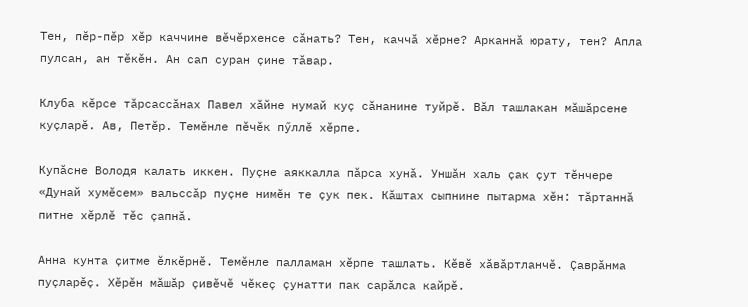Тен, пӗр-пӗр хӗр каччине вӗчӗрхенсе сӑнать? Тен, каччӑ хӗрне? Арканнӑ юрату, тен? Апла пулсан, ан тӗкӗн. Ан сап суран ҫине тӑвар.

Клуба кӗрсе тӑрсассӑнах Павел хӑйне нумай куҫ сӑнанине туйрӗ. Вӑл ташлакан мӑшӑрсене куҫларӗ. Ав, Петӗр. Темӗнле пӗчӗк пӳллӗ хӗрпе.

Купӑсне Володя калать иккен. Пуҫне аяккалла пӑрса хунӑ. Уншӑн халь ҫак ҫут тӗнчере «Дунай хумӗсем» вальссӑр пуҫне нимӗн те ҫук пек. Кӑштах сыпнине пытарма хӗн: тӑртаннӑ питне хӗрлӗ тӗс ҫапнӑ.

Анна кунта ҫитме ӗлкӗрнӗ. Темӗнле палламан хӗрпе ташлать. Кӗвӗ хӑвӑртланчӗ. Ҫаврӑнма пуҫларӗҫ. Хӗрӗн мӑшӑр ҫивӗчӗ чӗкеҫ ҫунатти пак сарӑлса кайрӗ.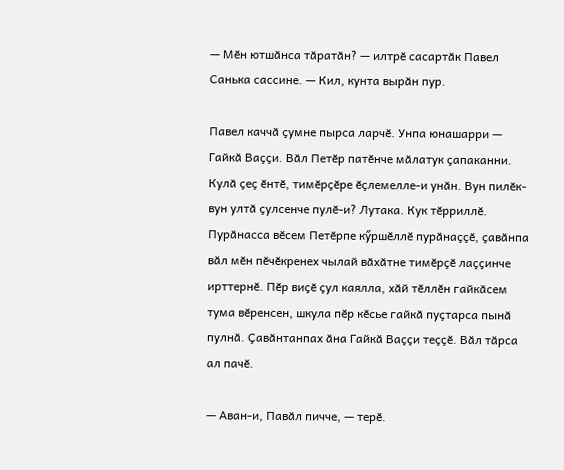— Мӗн ютшӑнса тӑратӑн? — илтрӗ сасартӑк Павел Санька сассине. — Кил, кунта вырӑн пур.

Павел каччӑ ҫумне пырса ларчӗ. Унпа юнашарри — Гайкӑ Ваҫҫи. Вӑл Петӗр патӗнче мӑлатук ҫапаканни. Кулӑ ҫеҫ ӗнтӗ, тимӗрҫӗре ӗҫлемелле-и унӑн. Вун пилӗк-вун ултӑ ҫулсенче пулӗ-и? Лутака. Кук тӗрриллӗ. Пурӑнасса вӗсем Петӗрпе кӳршӗллӗ пурӑнаҫҫӗ, ҫавӑнпа вӑл мӗн пӗчӗкренех чылай вӑхӑтне тимӗрҫӗ лаҫҫинче ирттернӗ. Пӗр виҫӗ ҫул каялла, хӑй тӗллӗн гайкӑсем тума вӗренсен, шкула пӗр кӗсье гайкӑ пуҫтарса пынӑ пулнӑ. Ҫавӑнтанпах ӑна Гайкӑ Ваҫҫи теҫҫӗ. Вӑл тӑрса ал пачӗ.

— Аван-и, Павӑл пичче, — терӗ.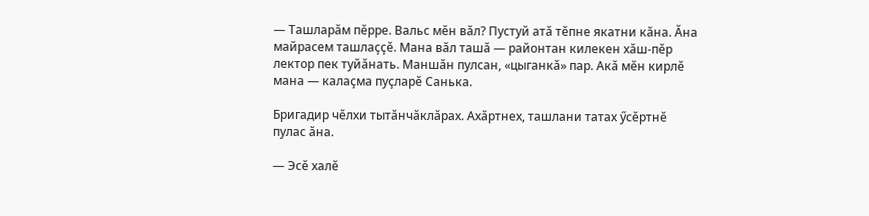— Ташларӑм пӗрре. Вальс мӗн вӑл? Пустуй атӑ тӗпне якатни кӑна. Ӑна майрасем ташлаҫҫӗ. Мана вӑл ташӑ — районтан килекен хӑш-пӗр лектор пек туйӑнать. Маншӑн пулсан, «цыганкӑ» пар. Акӑ мӗн кирлӗ мана — калаҫма пуҫларӗ Санька.

Бригадир чӗлхи тытӑнчӑклӑрах. Ахӑртнех, ташлани татах ӳсӗртнӗ пулас ӑна.

— Эсӗ халӗ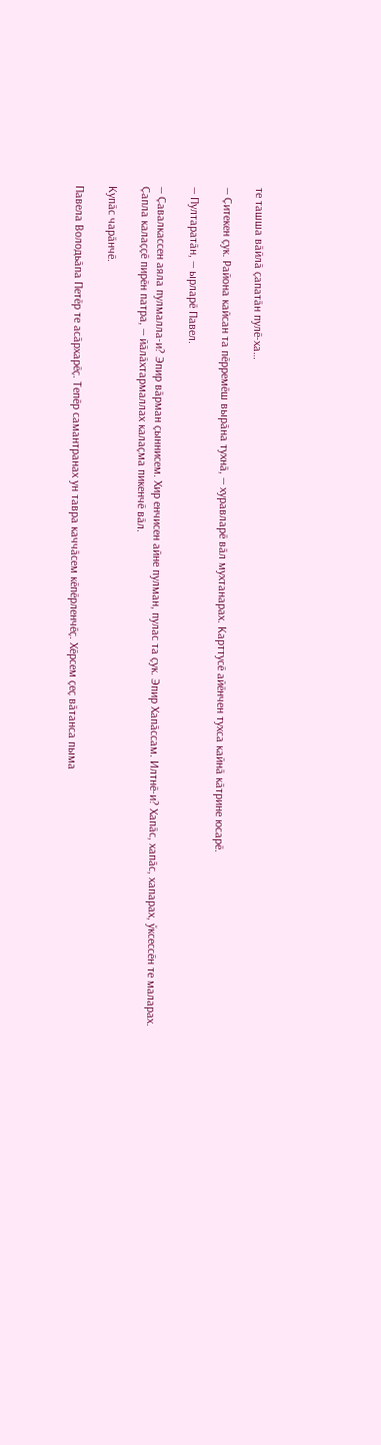те ташша вӑйлӑ ҫапатӑн пулӗ-ха…

— Ҫитекен ҫук. Района кайсан та пӗрремӗш вырӑна тухнӑ, — хуравларӗ вӑл мухтанарах. Карттусӗ айӗнчен тухса кайнӑ кӑтрине юсарӗ.

— Пултаратӑн, — ырларӗ Павел.

— Ҫавалкассен аяла пулмалла-и? Эпир вӑрман ҫыннисем. Хир енчисен айне пулман, пулас та ҫук. Эпир Хапӑссам. Илтнӗ-и? Хапӑс, хапӑс, хапарах, ӳксессӗн те маларах. Ҫапла калаҫҫӗ пирӗн патра, — йӑлӑхтармаллах калаҫма пикенчӗ вӑл.

Купӑс чарӑнчӗ.

Павела Володьӑпа Петӗр те асӑрхарӗҫ. Тепӗр самантранах ун тавра каччӑсем кӗпӗрленчӗҫ. Хӗрсем ҫеҫ вӑтанса пыма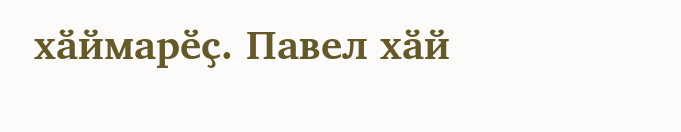хӑймарӗҫ. Павел хӑй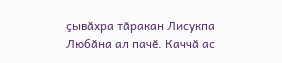ҫывӑхра тӑракан Лисукпа Любӑна ал пачӗ. Каччӑ ас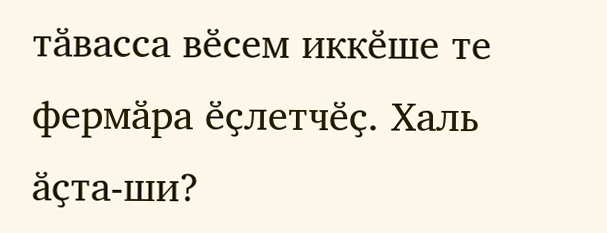тӑвасса вӗсем иккӗше те фермӑра ӗҫлетчӗҫ. Халь ӑҫта-ши?